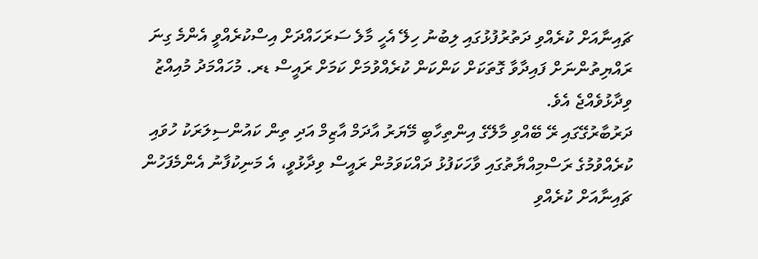ޗައިނާއަށް ކުރެއްވި ދަތުރުފުޅުގައި ލިބުނު ހިލޭ އެހީ މާލެ ސަރަހައްދަށް އިސްކުރެއްވީ އެންމެ ގިނަ ރައްޔިތުންނަށް ފައިދާވާ ގޮތަކަށް ކަންކަން ކުރެއްވުމަށް ކަމަށް ރައީސް ޑރ. މުހައްމަދު މުއިއްޒު ވިދާޅުވެއްޖެ އެވެ.
ދަރުބާރުގޭގައި ރޭ ބޭއްވި މާލޭގެ އިންތިހާބީ މޭޔަރު އާދަމް އާޒިމް އަދި ތިން ކައުންސިލަރަކު ހުވައި ކުރެއްވުމުގެ ރަސްމިއްޔާތުގައި ވާހަކަފުޅު ދައްކަވަމުން ރައީސް ވިދާޅުވީ، އެ މަނިކުފާނު އެންމެފަހުން ޗައިނާއަށް ކުރެއްވި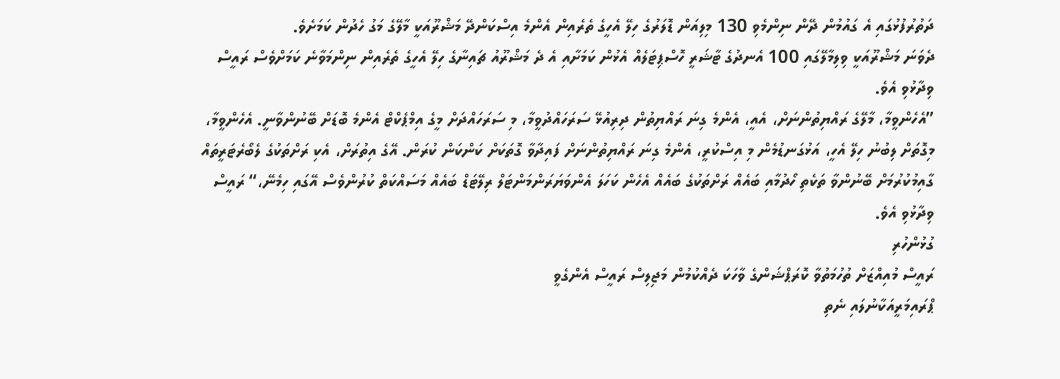ދަތުރުފުޅުގައި އެ ގައުމުން ދޭން ނިންމެވި 130 މިލިއަން ޑޮލަރުގެ ހިލޭ އެހީގެ ތެރެއިން އެންމެ އިސްކަންދޭ މަޝްރޫއަކީ މާލޭގެ މަގު ހެދުން ކަމަށެވެ.
ދެވަނަ މަޝްރޫއަކީ ވިލިމާލޭގައި 100 އެނދުގެ ޓާޝަރީ ހޮސްޕިޓަލެއް އެޅުން ކަމަށާއި އެ ދެ މަޝްރޫއު ޗައިނާގެ ހިލޭ އެހީގެ ތެރެއިން ނިންމަވާނެ ކަމަށްވެސް ރައީސް ވިދާޅުވި އެވެ.
”އެހެންވީމާ، މާލޭގެ ރައްޔިތުންނަށް، އެއީ، އެންމެ ގިނަ ރައްޔިތުން ދިރިއުޅޭ ސަރަހައްދުވީމާ، މި ސަރަހައްދަށް މީގެ އިމްޕެކްޓް އެންމެ ބޮޑަށް ބޭނުންވާނީ. އެހެންވީމާ، މިގޮތަށް ލިބުނު ހިލޭ އެހީ، އަޅުގަނޑުމެން މި އިސްކުރީ، އެންމެ ގިނަ ރައްޔިތުންނަށް ފައިދާވާ ގޮތަކަށް ކަންކަން ކުރަން. އޭގެ އިތުރަށް، އެކި ރަށްތަކުގެ ލެބޯރެޓަރީތައް ގާއިމުކުރުމަށް ބޭނުންވާ ތަކެތި ހޯދުމާއި ބައެއް ރަށްތަކުގެ ބައެއް އެހެން ކަހަލަ އެންވަޔަރަންމަންޓަލް ރިލޭޓަޑް ބައެއް މަސައްކަތް ކުރުންވެސް އޭގައި ހިމެނޭ،“ ރައީސް ވިދާޅުވި އެވެ.
ގުޅުންހުރި
ރައީސް މުއިއްޒަށް ތުހުމަތުވާ ކޮރަޕްޝަންގެ ވާހަކަ ދެއްކުމުން މަޖިލިސް ރައީސް އެންގެވީ
ޕްރައިމަރީއަކާނުލައި ނެތި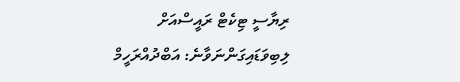ރިޔާސީ ޓިކެޓް ރައީސްއަށް ލިބިވަޑައިގަންނަވާނެ: އަބްދުއްރަހީމް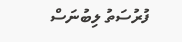ފުރުސަތު ލިބުނަސް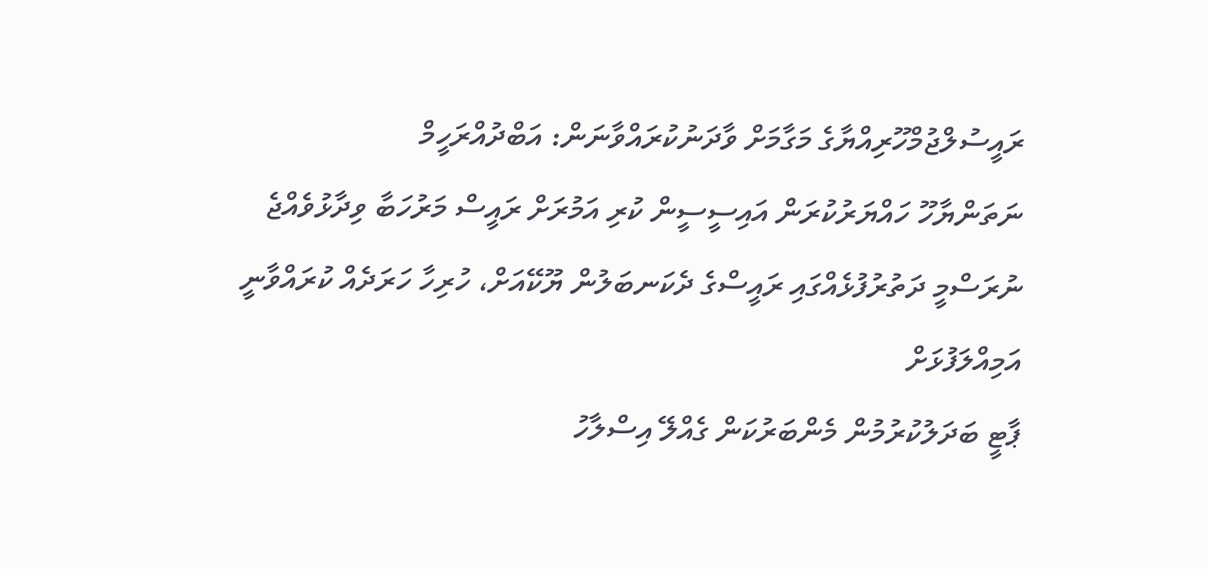ރައީސުލްޖުމްހޫރިއްޔާގެ މަގާމަށް ވާދަނުކުރައްވާނަން: އަބްދުއްރަހީމް
ނަތަންޔާހޫ ހައްޔަރުކުރަން އައިސީސީން ކުރި އަމުރަށް ރައީސް މަރުހަބާ ވިދާޅުވެއްޖެ
ނުރަސްމީ ދަތުރުފުޅެއްގައި ރައީސްގެ ދެކަނބަލުން ޔޫކޭއަށް، ހުރިހާ ހަރަދެއް ކުރައްވާނީ އަމިއްލަފުޅަށް
ޕާޓީ ބަދަލުކުރުމުން މެންބަރުކަން ގެއްލޭ އިސްލާހު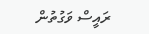ރައީސް ވަގުތުން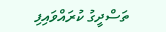ތަސްދީގު ކުރައްވައިފި